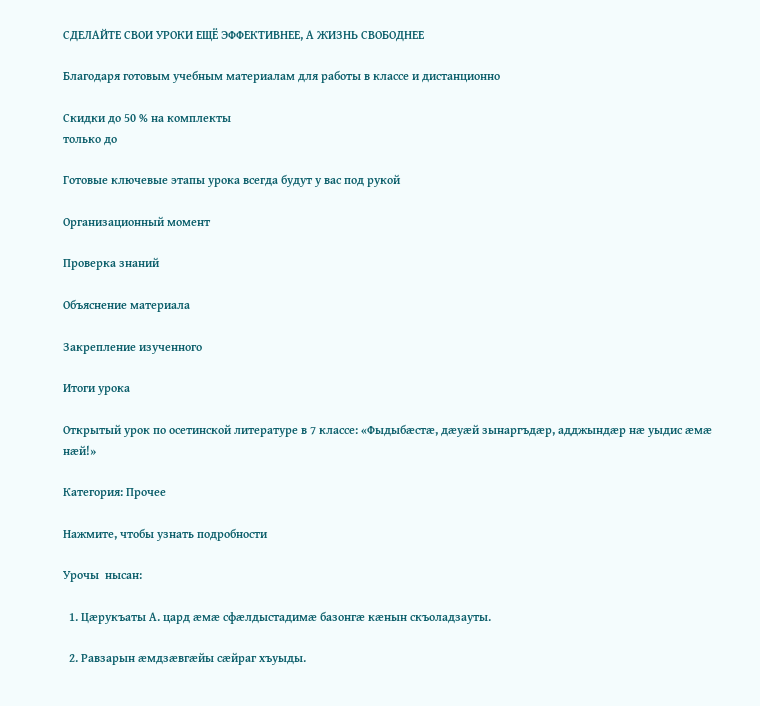СДЕЛАЙТЕ СВОИ УРОКИ ЕЩЁ ЭФФЕКТИВНЕЕ, А ЖИЗНЬ СВОБОДНЕЕ

Благодаря готовым учебным материалам для работы в классе и дистанционно

Скидки до 50 % на комплекты
только до

Готовые ключевые этапы урока всегда будут у вас под рукой

Организационный момент

Проверка знаний

Объяснение материала

Закрепление изученного

Итоги урока

Открытый урок по осетинской литературе в 7 классе: «Фыдыбæстæ, дæуæй зынаргъдæр, адджындæр нæ уыдис æмæ нæй!»

Категория: Прочее

Нажмите, чтобы узнать подробности

Урочы  нысан:

  1. Цæрукъаты А. цард æмæ сфæлдыстадимæ базонгæ кæнын скъоладзауты.

  2. Равзарын æмдзæвгæйы сæйраг хъуыды.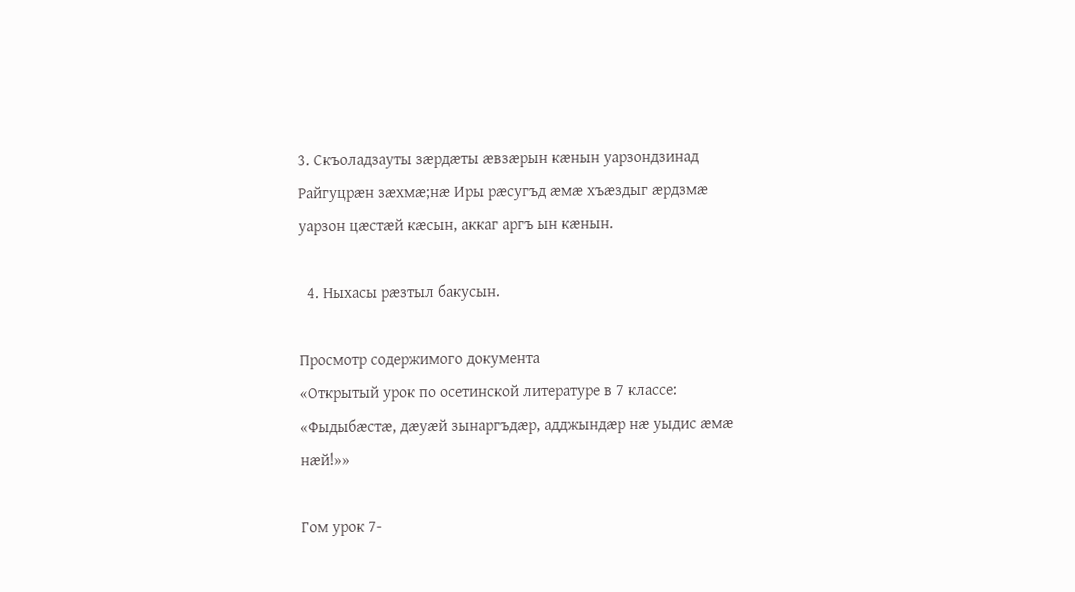3. Скъоладзауты зæрдæты æвзæрын кæнын уарзондзинад Райгуцрæн зæхмæ;нæ Иры рæсугъд æмæ хъæздыг æрдзмæ уарзон цæстæй кæсын, аккаг аргъ ын кæнын.

  4. Ныхасы рæзтыл бакусын.

Просмотр содержимого документа
«Открытый урок по осетинской литературе в 7 классе: «Фыдыбæстæ, дæуæй зынаргъдæр, адджындæр нæ уыдис æмæ нæй!»»

Гом урок 7-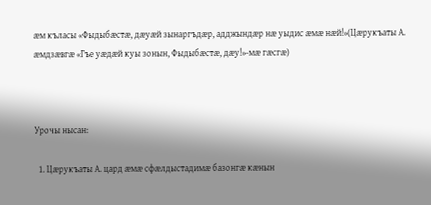æм къласы «Фыдыбæстæ, дæуæй зынаргъдæр, адджындæр нæ уыдис æмæ нæй!»(Цæрукъаты А. æмдзæвгæ «Гъе уæдæй куы зонын, Фыдыбæстæ, дæу!»-мæ гæсгæ)



Урочы нысан:

  1. Цæрукъаты А. цард æмæ сфæлдыстадимæ базонгæ кæнын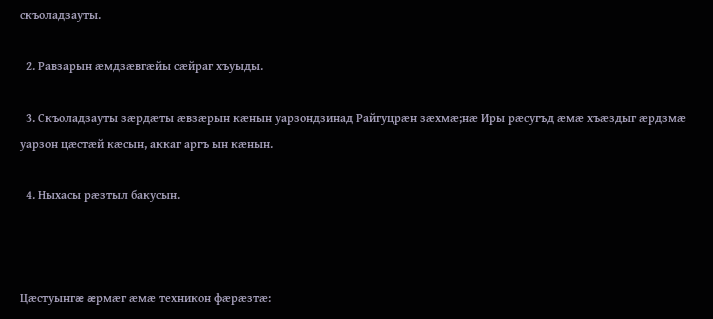скъоладзауты.

  2. Равзарын æмдзæвгæйы сæйраг хъуыды.

  3. Скъоладзауты зæрдæты æвзæрын кæнын уарзондзинад Райгуцрæн зæхмæ;нæ Иры рæсугъд æмæ хъæздыг æрдзмæ уарзон цæстæй кæсын, аккаг аргъ ын кæнын.

  4. Ныхасы рæзтыл бакусын.



Цæстуынгæ æрмæг æмæ техникон фæрæзтæ: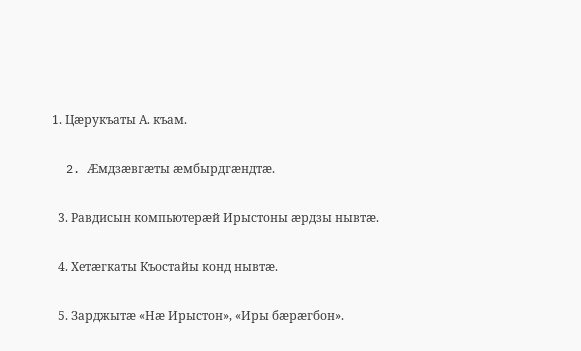1. Цæрукъаты А. къам.

  2. Æмдзæвгæты æмбырдгæндтæ.

  3. Равдисын компьютерæй Ирыстоны æрдзы нывтæ.

  4. Хетæгкаты Къостайы конд нывтæ.

  5. Зарджытæ «Нæ Ирыстон», «Иры бæрæгбон».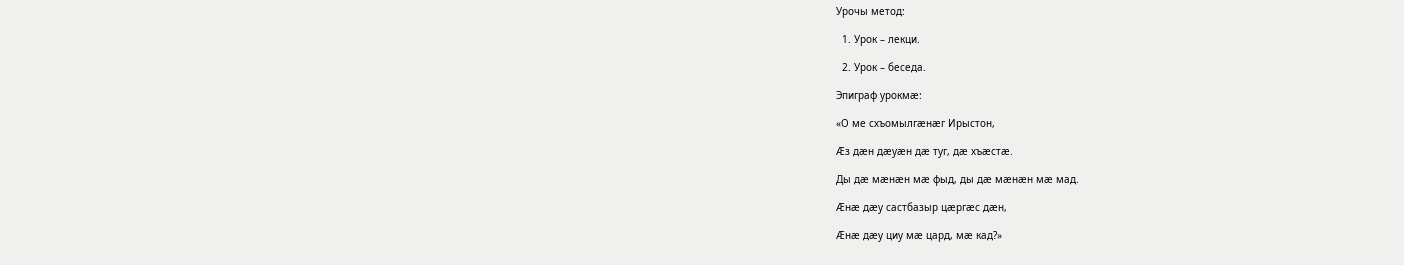Урочы метод:

  1. Урок – лекци.

  2. Урок – беседа.

Эпиграф урокмæ:

«О ме схъомылгæнæг Ирыстон,

Æз дæн дæуæн дæ туг, дæ хъæстæ.

Ды дæ мæнæн мæ фыд, ды дæ мæнæн мæ мад.

Æнæ дæу састбазыр цæргæс дæн,

Æнæ дæу циу мæ цард, мæ кад?»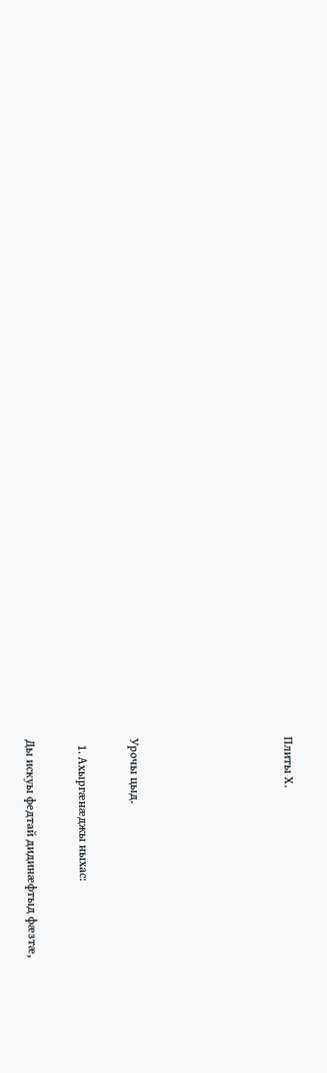Плиты Х.





Урочы цыд.

  1. Ахыргæнæджы ныхас:

Ды искуы федтай дидинæфтыд фæзтæ,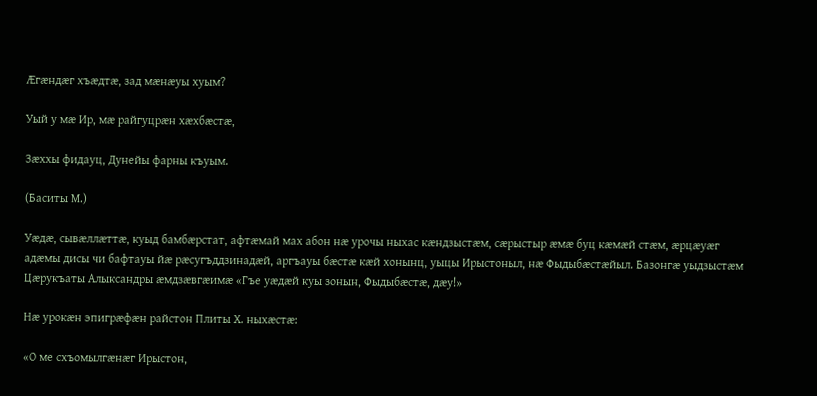Æгæндæг хъæдтæ, зад мæнæуы хуым?

Уый у мæ Ир, мæ райгуцрæн хæхбæстæ,

Зæххы фидауц, Дунейы фарны къуым.

(Баситы М.)

Уæдæ, сывæллæттæ, куыд бамбæрстат, афтæмай мах абон нæ урочы ныхас кæндзыстæм, сæрыстыр æмæ буц кæмæй стæм, æрцæуæг адæмы дисы чи бафтауы йæ рæсугъддзинадæй, аргъауы бæстæ кæй хонынц, уыцы Ирыстоныл, нæ Фыдыбæстæйыл. Базонгæ уыдзыстæм Цæрукъаты Алыксандры æмдзæвгæимæ «Гъе уæдæй куы зонын, Фыдыбæстæ, дæу!»

Нæ урокæн эпигрæфæн райстон Плиты Х. ныхæстæ:

«О ме схъомылгæнæг Ирыстон,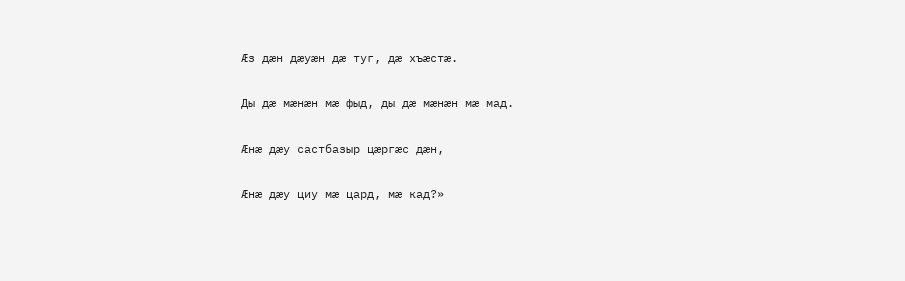Æз дæн дæуæн дæ туг, дæ хъæстæ.

Ды дæ мæнæн мæ фыд, ды дæ мæнæн мæ мад.

Æнæ дæу састбазыр цæргæс дæн,

Æнæ дæу циу мæ цард, мæ кад?»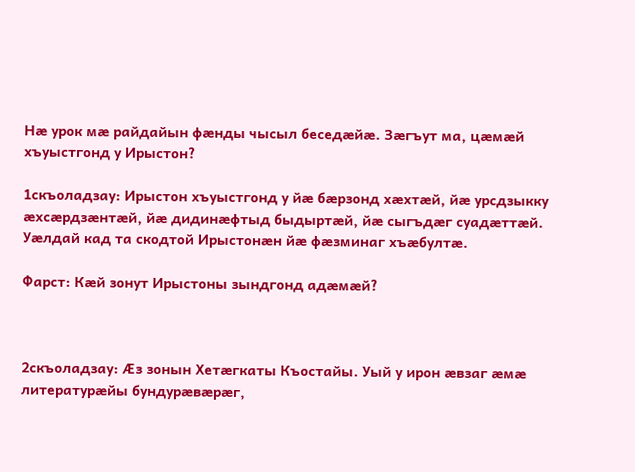Нæ урок мæ райдайын фæнды чысыл беседæйæ. Зæгъут ма, цæмæй хъуыстгонд у Ирыстон?

1скъоладзау: Ирыстон хъуыстгонд у йæ бæрзонд хæхтæй, йæ урсдзыкку æхсæрдзæнтæй, йæ дидинæфтыд быдыртæй, йæ сыгъдæг суадæттæй. Уæлдай кад та скодтой Ирыстонæн йæ фæзминаг хъæбултæ.

Фарст: Кæй зонут Ирыстоны зындгонд адæмæй?



2скъоладзау: Æз зонын Хетæгкаты Къостайы. Уый у ирон æвзаг æмæ литературæйы бундурæвæрæг,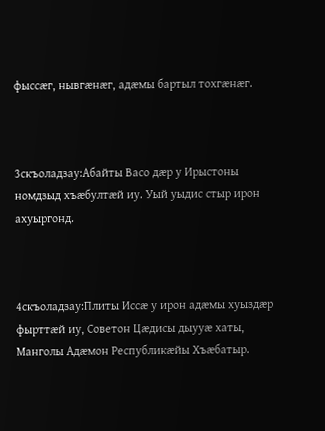фыссæг, нывгæнæг, адæмы бартыл тохгæнæг.



3скъоладзау:Абайты Васо дæр у Ирыстоны номдзыд хъæбултæй иу. Уый уыдис стыр ирон ахуыргонд.



4скъоладзау:Плиты Иссæ у ирон адæмы хуыздæр фырттæй иу, Советон Цæдисы дыууæ хаты, Манголы Адæмон Республикæйы Хъæбатыр.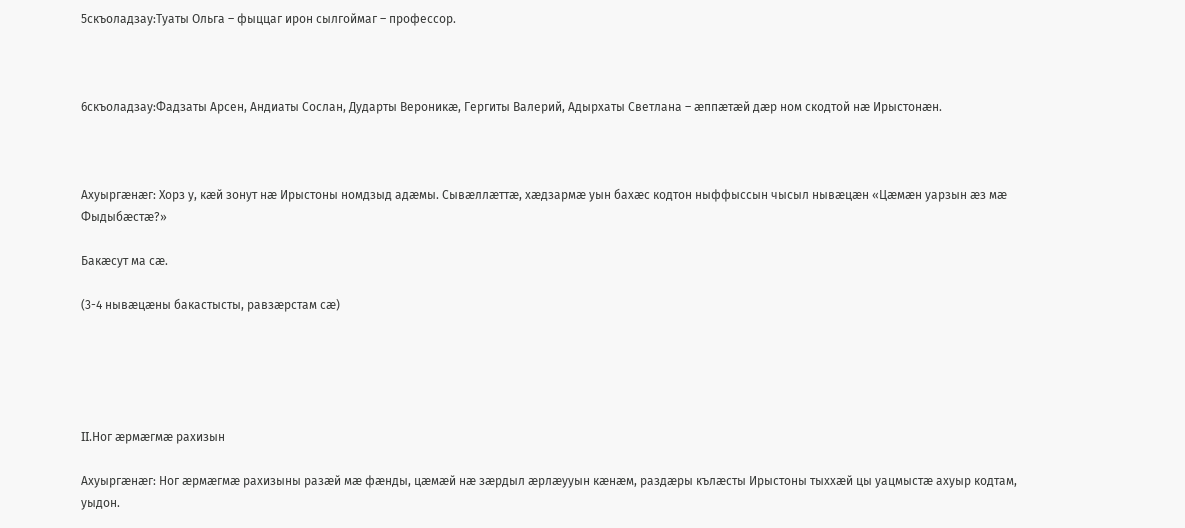5скъоладзау:Туаты Ольга – фыццаг ирон сылгоймаг – профессор.



6скъоладзау:Фадзаты Арсен, Андиаты Сослан, Дударты Вероникæ, Гергиты Валерий, Адырхаты Светлана – æппæтæй дæр ном скодтой нæ Ирыстонæн.



Ахуыргæнæг: Хорз у, кæй зонут нæ Ирыстоны номдзыд адæмы. Сывæллæттæ, хæдзармæ уын бахæс кодтон ныффыссын чысыл нывæцæн «Цæмæн уарзын æз мæ Фыдыбæстæ?»

Бакæсут ма сæ.

(3-4 нывæцæны бакастысты, равзæрстам сæ)





II.Ног æрмæгмæ рахизын

Ахуыргæнæг: Ног æрмæгмæ рахизыны разæй мæ фæнды, цæмæй нæ зæрдыл æрлæууын кæнæм, раздæры кълæсты Ирыстоны тыххæй цы уацмыстæ ахуыр кодтам, уыдон.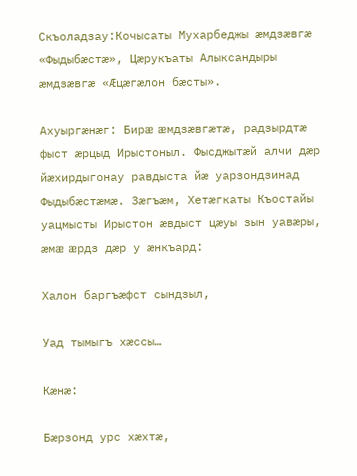Скъоладзау:Кочысаты Мухарбеджы æмдзæвгæ «Фыдыбæстæ», Цæрукъаты Алыксандыры æмдзæвгæ «Æцæгæлон бæсты».

Ахуыргæнæг: Бирæ æмдзæвгæтæ, радзырдтæ фыст æрцыд Ирыстоныл. Фысджытæй алчи дæр йæхирдыгонау равдыста йæ уарзондзинад Фыдыбæстæмæ. Зæгъæм, Хетæгкаты Къостайы уацмысты Ирыстон æвдыст цæуы зын уавæры, æмæ æрдз дæр у æнкъард:

Халон баргъæфст сындзыл,

Уад тымыгъ хæссы…

Кæнæ:

Бæрзонд урс хæхтæ,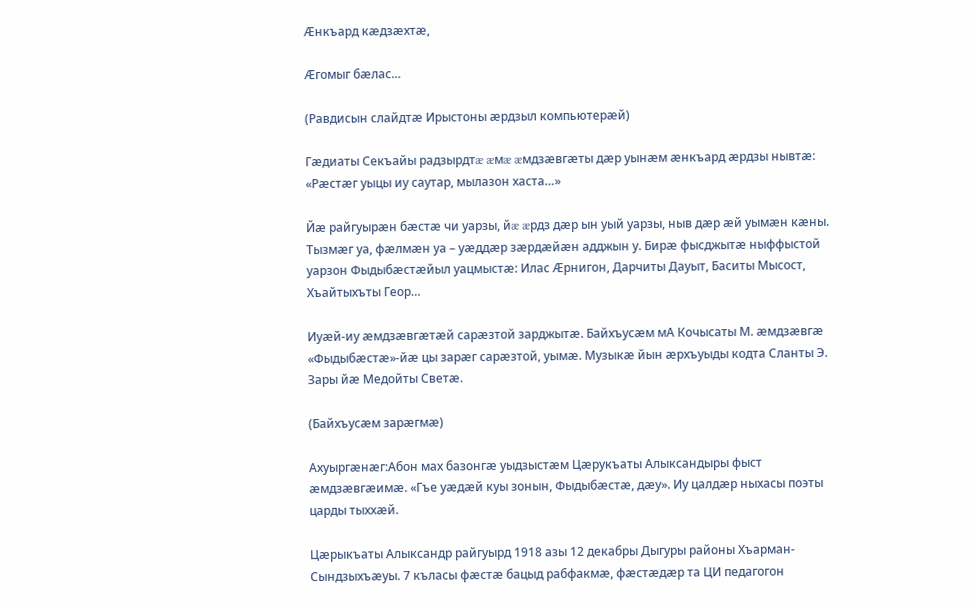Æнкъард кæдзæхтæ,

Æгомыг бæлас…

(Равдисын слайдтæ Ирыстоны æрдзыл компьютерæй)

Гæдиаты Секъайы радзырдтæ æмæ æмдзæвгæты дæр уынæм æнкъард æрдзы нывтæ: «Рæстæг уыцы иу саутар, мылазон хаста…»

Йæ райгуырæн бæстæ чи уарзы, йæ æрдз дæр ын уый уарзы, ныв дæр æй уымæн кæны. Тызмæг уа, фæлмæн уа – уæддæр зæрдæйæн адджын у. Бирæ фысджытæ ныффыстой уарзон Фыдыбæстæйыл уацмыстæ: Илас Æрнигон, Дарчиты Дауыт, Баситы Мысост, Хъайтыхъты Геор…

Иуæй-иу æмдзæвгæтæй сарæзтой зарджытæ. Байхъусæм мА Кочысаты М. æмдзæвгæ «Фыдыбæстæ»-йæ цы зарæг сарæзтой, уымæ. Музыкæ йын æрхъуыды кодта Сланты Э. Зары йæ Медойты Светæ.

(Байхъусæм зарæгмæ)

Ахуыргæнæг:Абон мах базонгæ уыдзыстæм Цæрукъаты Алыксандыры фыст æмдзæвгæимæ. «Гъе уæдæй куы зонын, Фыдыбæстæ, дæу». Иу цалдæр ныхасы поэты царды тыххæй.

Цæрыкъаты Алыксандр райгуырд 1918 азы 12 декабры Дыгуры районы Хъарман-Сындзыхъæуы. 7 къласы фæстæ бацыд рабфакмæ, фæстæдæр та ЦИ педагогон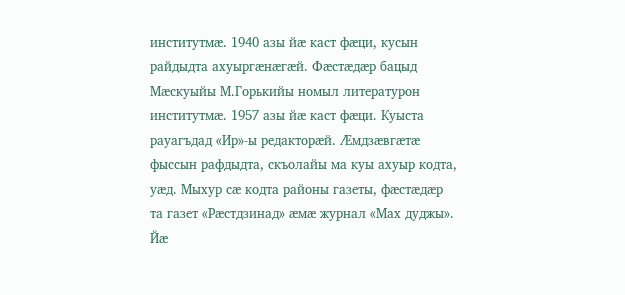институтмæ. 1940 азы йæ каст фæци, кусын райдыдта ахуыргæнæгæй. Фæстæдæр бацыд Мæскуыйы М.Горькийы номыл литературон институтмæ. 1957 азы йæ каст фæци. Куыста рауагъдад «Ир»-ы редакторæй. Æмдзæвгæтæ фыссын рафдыдта, скъолайы ма куы ахуыр кодта, уæд. Мыхур сæ кодта районы газеты, фæстæдæр та газет «Рæстдзинад» æмæ журнал «Мах дуджы». Йæ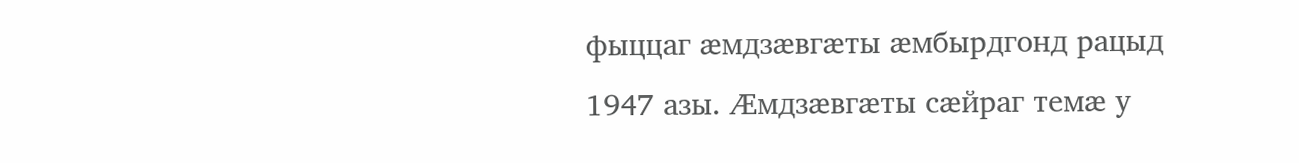фыццаг æмдзæвгæты æмбырдгонд рацыд 1947 азы. Æмдзæвгæты сæйраг темæ у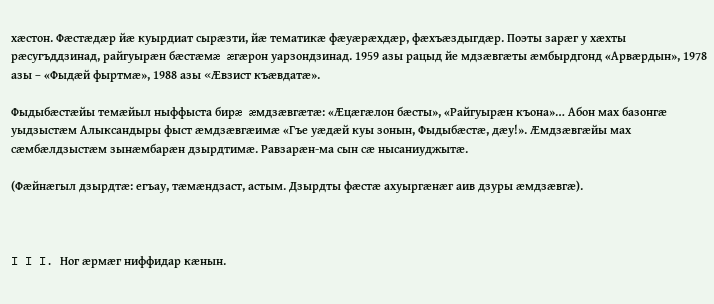хæстон. Фæстæдæр йæ куырдиат сырæзти, йæ тематикæ фæуæрæхдæр, фæхъæздыгдæр. Поэты зарæг у хæхты рæсугъддзинад, райгуырæн бæстæмæ æгæрон уарзондзинад. 1959 азы рацыд йе мдзæвгæты æмбырдгонд «Арвæрдын», 1978 азы – «Фыдæй фыртмæ», 1988 азы «Æвзист къæвдатæ».

Фыдыбæстæйы темæйыл ныффыста бирæ æмдзæвгæтæ: «Æцæгæлон бæсты», «Райгуырæн къона»… Абон мах базонгæ уыдзыстæм Алыксандыры фыст æмдзæвгæимæ «Гъе уæдæй куы зонын, Фыдыбæстæ, дæу!». Æмдзæвгæйы мах сæмбæлдзыстæм зынæмбарæн дзырдтимæ. Равзарæн-ма сын сæ нысаниуджытæ.

(Фæйнæгыл дзырдтæ: егъау, тæмæндзаст, астым. Дзырдты фæстæ ахуыргæнæг аив дзуры æмдзæвгæ).



I I I. Ног æрмæг ниффидар кæнын.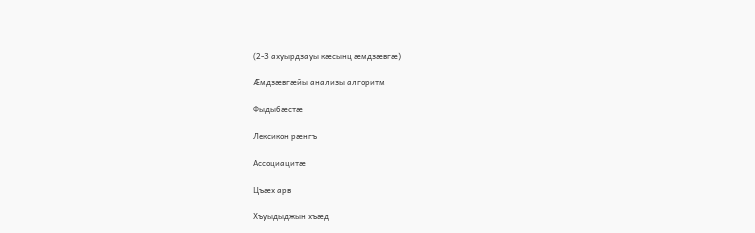(2-3 ахуырдзауы кæсынц æмдзæвгæ)

Æмдзæвгæйы анализы алгоритм

Фыдыбæстæ

Лексикон рæнгъ

Ассоциацитæ

Цъæх арв

Хъуыдыджын хъæд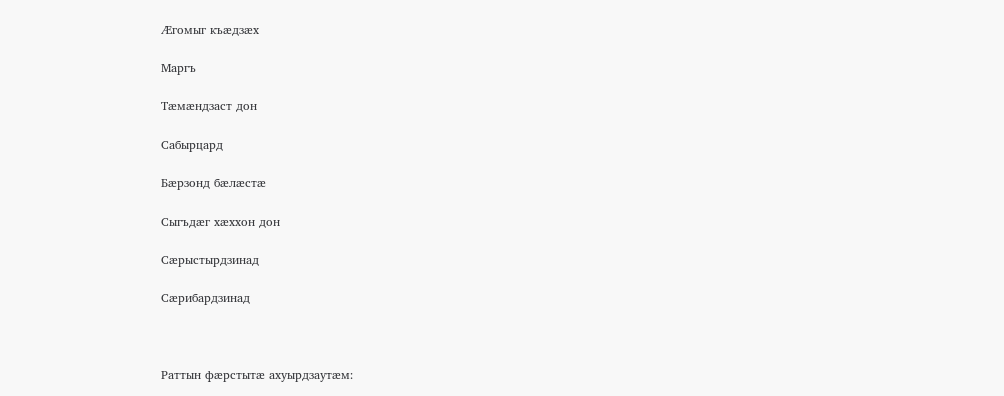Æгомыг къæдзæх

Маргъ

Тæмæндзаст дон

Сабырцард

Бæрзонд бæлæстæ

Сыгъдæг хæххон дон

Сæрыстырдзинад

Сæрибардзинад



Раттын фæрстытæ ахуырдзаутæм: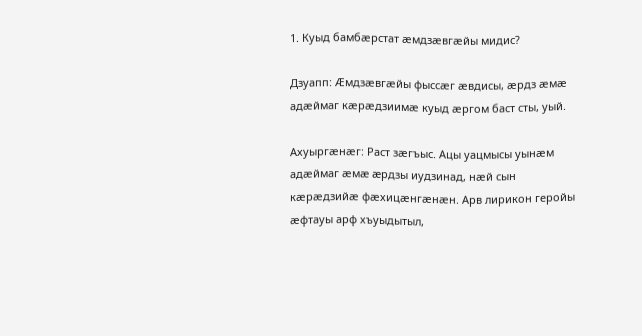1. Куыд бамбæрстат æмдзæвгæйы мидис?

Дзуапп: Æмдзæвгæйы фыссæг æвдисы, æрдз æмæ адæймаг кæрæдзиимæ куыд æргом баст сты, уый.

Ахуыргæнæг: Раст зæгъыс. Ацы уацмысы уынæм адæймаг æмæ æрдзы иудзинад, нæй сын кæрæдзийæ фæхицæнгæнæн. Арв лирикон геройы æфтауы арф хъуыдытыл,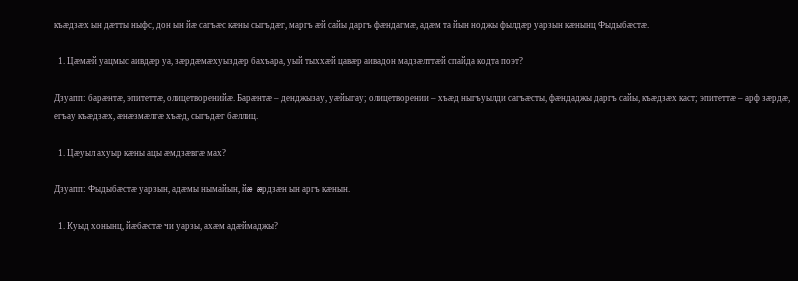къæдзæх ын дæтты ныфс, дон ын йæ сагъæс кæны сыгъдæг, маргъ æй сайы даргъ фæндагмæ, адæм та йын ноджы фылдæр уарзын кæнынц Фыдыбæстæ.

  1. Цæмæй уацмыс аивдæр уа, зæрдæмæхуыздæр бахъара, уый тыххæй цавæр аивадон мадзæлттæй спайда кодта поэт?

Дзуапп: барæнтæ, эпитеттæ, олицетворенийæ. Барæнтæ – денджызау, уæйыгау; олицетворении – хъæд ныгъуылди сагъæсты, фæндаджы даргъ сайы, къæдзæх каст; эпитеттæ – арф зæрдæ, егъау къæдзæх, æнæзмæлгæ хъæд, сыгъдæг бæллиц.

  1. Цæуыл ахуыр кæны ацы æмдзæвгæ мах?

Дзуапп: Фыдыбæстæ уарзын, адæмы нымайын, йæ æрдзæн ын аргъ кæнын.

  1. Куыд хонынц, йæбæстæ чи уарзы, ахæм адæймаджы?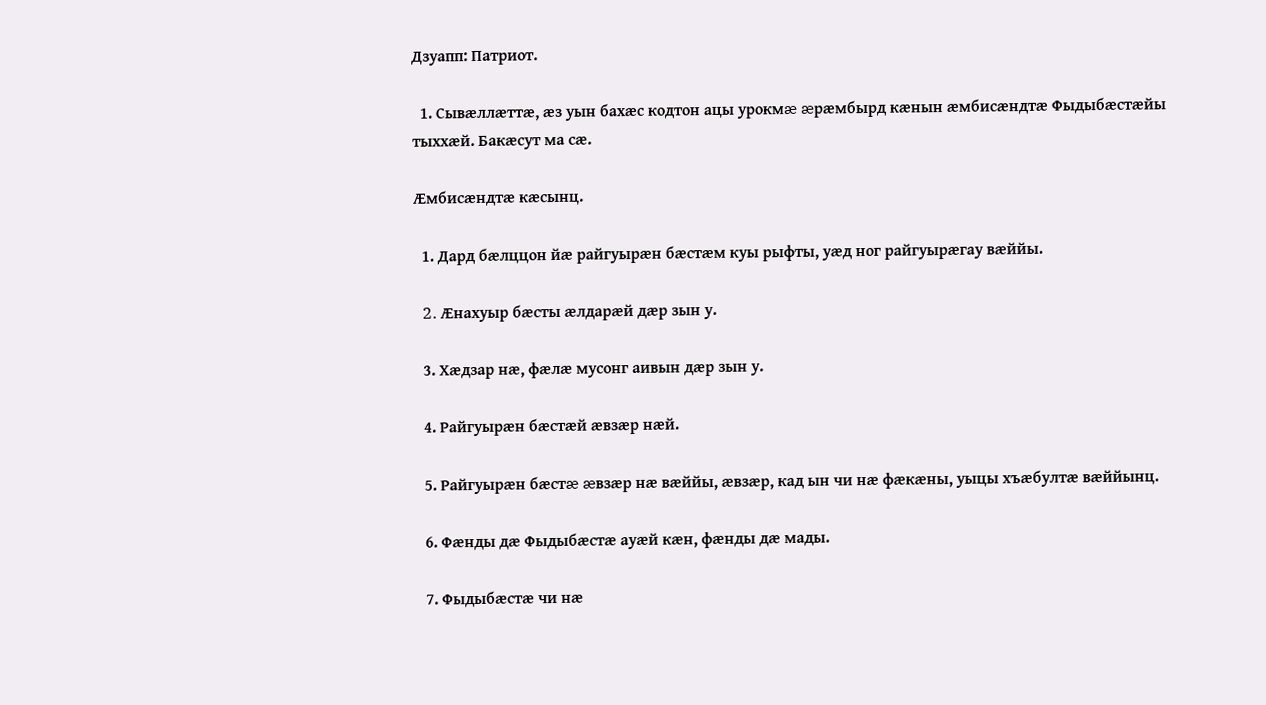Дзуапп: Патриот.

  1. Сывæллæттæ, æз уын бахæс кодтон ацы урокмæ æрæмбырд кæнын æмбисæндтæ Фыдыбæстæйы тыххæй. Бакæсут ма сæ.

Æмбисæндтæ кæсынц.

  1. Дард бæлццон йæ райгуырæн бæстæм куы рыфты, уæд ног райгуырæгау вæййы.

  2. Æнахуыр бæсты æлдарæй дæр зын у.

  3. Хæдзар нæ, фæлæ мусонг аивын дæр зын у.

  4. Райгуырæн бæстæй æвзæр нæй.

  5. Райгуырæн бæстæ æвзæр нæ вæййы, æвзæр, кад ын чи нæ фæкæны, уыцы хъæбултæ вæййынц.

  6. Фæнды дæ Фыдыбæстæ ауæй кæн, фæнды дæ мады.

  7. Фыдыбæстæ чи нæ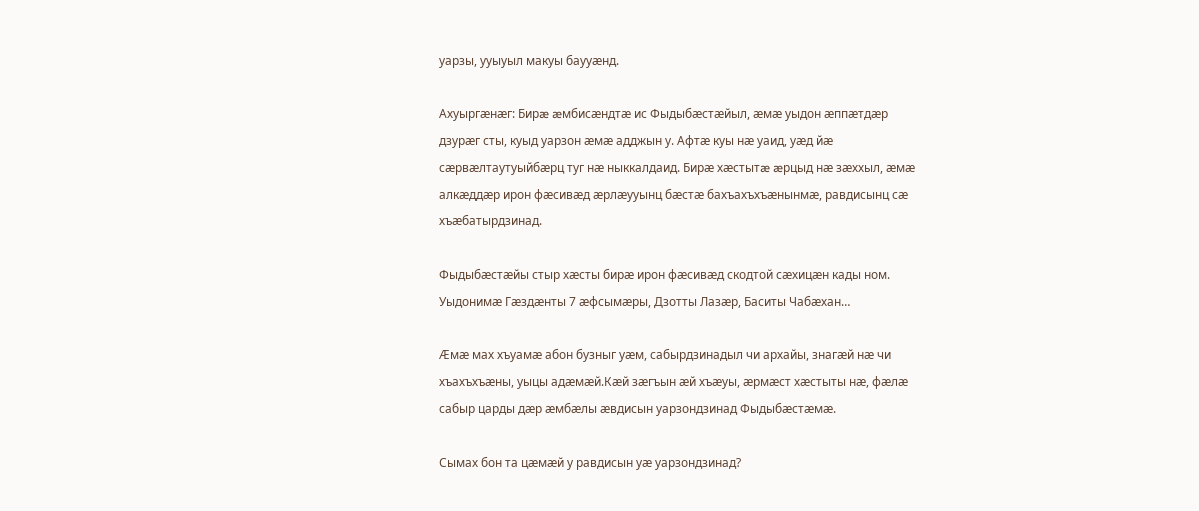уарзы, ууыуыл макуы баууæнд.

Ахуыргæнæг: Бирæ æмбисæндтæ ис Фыдыбæстæйыл, æмæ уыдон æппæтдæр дзурæг сты, куыд уарзон æмæ адджын у. Афтæ куы нæ уаид, уæд йæ сæрвæлтаутуыйбæрц туг нæ ныккалдаид. Бирæ хæстытæ æрцыд нæ зæххыл, æмæ алкæддæр ирон фæсивæд æрлæууынц бæстæ бахъахъхъæнынмæ, равдисынц сæ хъæбатырдзинад.

Фыдыбæстæйы стыр хæсты бирæ ирон фæсивæд скодтой сæхицæн кады ном. Уыдонимæ Гæздæнты 7 æфсымæры, Дзотты Лазæр, Баситы Чабæхан…

Æмæ мах хъуамæ абон бузныг уæм, сабырдзинадыл чи архайы, знагæй нæ чи хъахъхъæны, уыцы адæмæй.Кæй зæгъын æй хъæуы, æрмæст хæстыты нæ, фæлæ сабыр царды дæр æмбæлы æвдисын уарзондзинад Фыдыбæстæмæ.

Сымах бон та цæмæй у равдисын уæ уарзондзинад?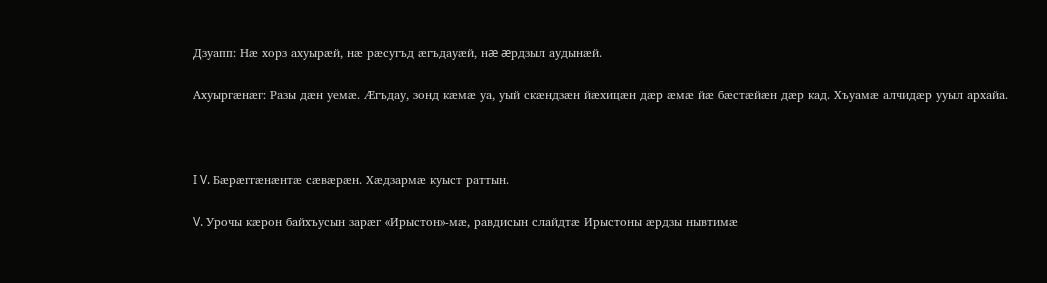Дзуапп: Нæ хорз ахуырæй, нæ рæсугъд æгъдауæй, нæ æрдзыл аудынæй.

Ахуыргæнæг: Разы дæн уемæ. Æгъдау, зонд кæмæ уа, уый скæндзæн йæхицæн дæр æмæ йæ бæстæйæн дæр кад. Хъуамæ алчидæр ууыл архайа.



I V. Бæрæггæнæнтæ сæвæрæн. Хæдзармæ куыст раттын.

V. Урочы кæрон байхъусын зарæг «Ирыстон»-мæ, равдисын слайдтæ Ирыстоны æрдзы нывтимæ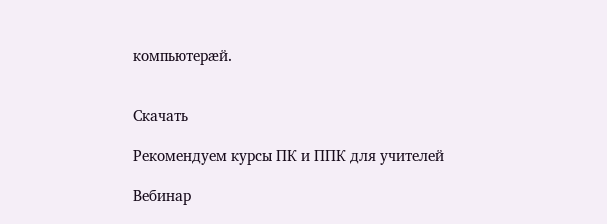компьютерæй.


Скачать

Рекомендуем курсы ПК и ППК для учителей

Вебинар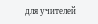для учителей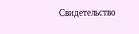Свидетельство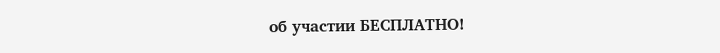об участии БЕСПЛАТНО!